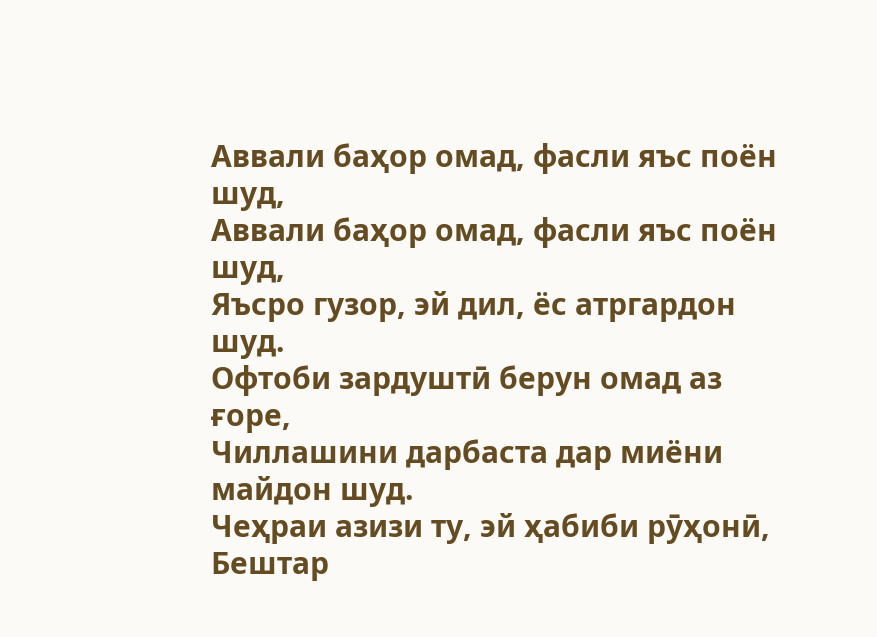Аввали баҳор омад, фасли яъс поён шуд,
Аввали баҳор омад, фасли яъс поён шуд,
Яъсро гузор, эй дил, ёс атргардон шуд.
Офтоби зардуштӣ берун омад аз ғоре,
Чиллашини дарбаста дар миёни майдон шуд.
Чеҳраи азизи ту, эй ҳабиби рӯҳонӣ,
Бештар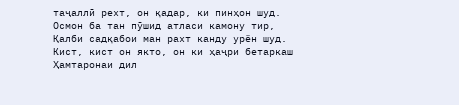таҷаллӣ рехт, он қадар, ки пинҳон шуд.
Осмон ба тан пӯшид атласи камону тир,
Қалби садқабои ман рахт канду урён шуд.
Кист, кист он якто, он ки ҳаҷри бетаркаш
Ҳамтаронаи дил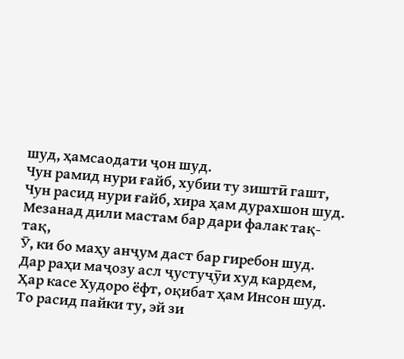шуд, ҳамсаодати ҷон шуд.
Чун рамид нури ғайб, хубии ту зиштӣ гашт,
Чун расид нури ғайб, хира ҳам дурахшон шуд.
Мезанад дили мастам бар дари фалак тақ-тақ,
Ӯ, ки бо маҳу анҷум даст бар гиребон шуд.
Дар раҳи маҷозу асл ҷустуҷӯи худ кардем,
Ҳар касе Худоро ёфт, оқибат ҳам Инсон шуд.
То расид пайки ту, эй зи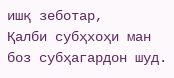ишқ зеботар,
Қалби субҳхоҳи ман боз субҳагардон шуд.